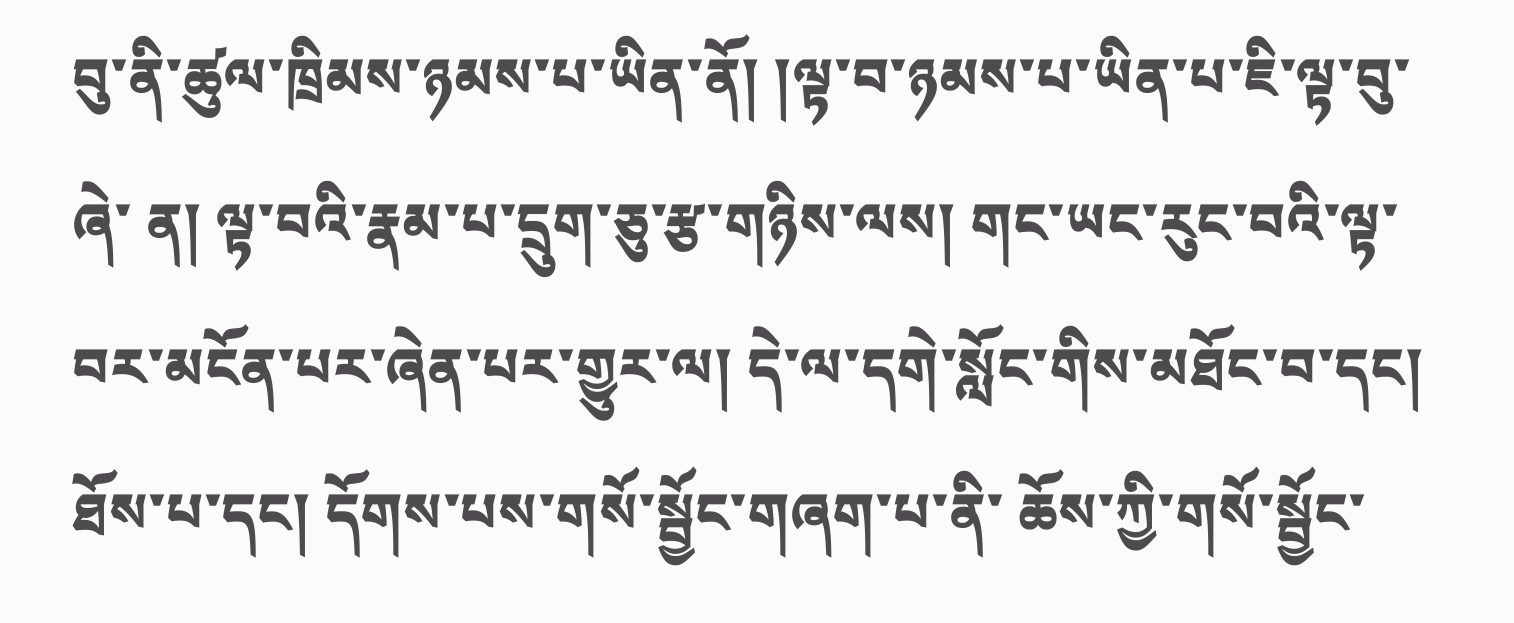བུ་ནི་ཚུལ་ཁྲིམས་ཉམས་པ་ཡིན་ནོ། །ལྟ་བ་ཉམས་པ་ཡིན་པ་ཇི་ལྟ་བུ་ཞེ་ ན། ལྟ་བའི་རྣམ་པ་དྲུག་ཅུ་རྩ་གཉིས་ལས། གང་ཡང་རུང་བའི་ལྟ་བར་མངོན་པར་ཞེན་པར་གྱུར་ལ། དེ་ལ་དགེ་སློང་གིས་མཐོང་བ་དང། ཐོས་པ་དང། དོགས་པས་གསོ་སྦྱོང་གཞག་པ་ནི་ ཆོས་ཀྱི་གསོ་སྦྱོང་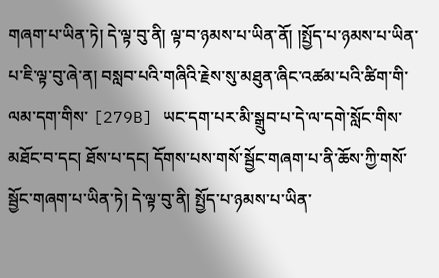གཞག་པ་ཡིན་ཏེ། དེ་ལྟ་བུ་ནི། ལྟ་བ་ཉམས་པ་ཡིན་ནོ། །སྤྱོད་པ་ཉམས་པ་ཡིན་པ་ཇི་ལྟ་བུ་ཞེ་ན། བསླབ་པའི་གཞིའི་རྗེས་སུ་མཐུན་ཞིང་འཚམ་པའི་ཚིག་གི་ལམ་དག་གིས་ [279B] ཡང་དག་པར་མི་སྒྲུབ་པ་དེ་ལ་དགེ་སློང་གིས་མཐོང་བ་དང། ཐོས་པ་དང། དོགས་པས་གསོ་སྦྱོང་གཞག་པ་ནི་ཆོས་ཀྱི་གསོ་སྦྱོང་གཞག་པ་ཡིན་ཏེ། དེ་ལྟ་བུ་ནི། སྤྱོད་པ་ཉམས་པ་ཡིན་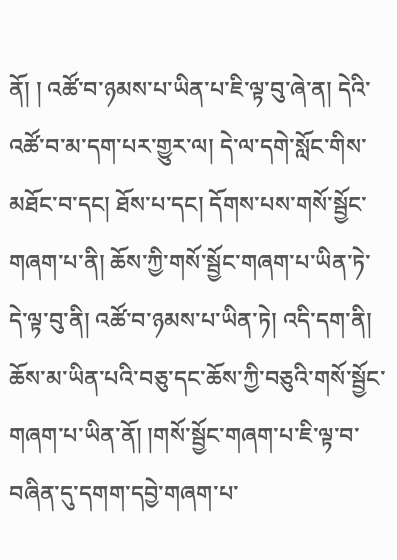ནོ། ། འཚོ་བ་ཉམས་པ་ཡིན་པ་ཇི་ལྟ་བུ་ཞེ་ན། དེའི་འཚོ་བ་མ་དག་པར་གྱུར་ལ། དེ་ལ་དགེ་སློང་གིས་མཐོང་བ་དང། ཐོས་པ་དང། དོགས་པས་གསོ་སྦྱོང་གཞག་པ་ནི། ཆོས་ཀྱི་གསོ་སྦྱོང་གཞག་པ་ཡིན་ཏེ་ དེ་ལྟ་བུ་ནི། འཚོ་བ་ཉམས་པ་ཡིན་ཏེ། འདི་དག་ནི། ཆོས་མ་ཡིན་པའི་བཅུ་དང་ཆོས་ཀྱི་བཅུའི་གསོ་སྦྱོང་གཞག་པ་ཡིན་ནོ། །གསོ་སྦྱོང་གཞག་པ་ཇི་ལྟ་བ་བཞིན་དུ་དགག་དབྱེ་གཞག་པ་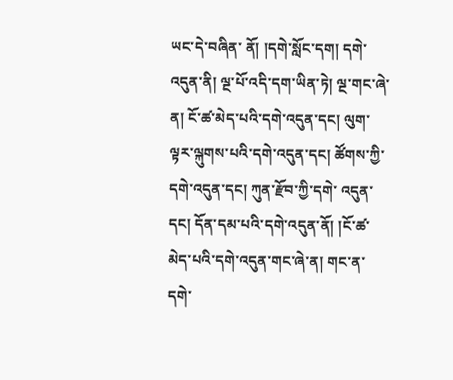ཡང་དེ་བཞིན་ ནོ། །དགེ་སློང་དག། དགེ་འདུན་ནི། ལྔ་པོ་འདི་དག་ཡིན་ཏེ། ལྔ་གང་ཞེ་ན། ངོ་ཚ་མེད་པའི་དགེ་འདུན་དང། ལུག་ལྟར་ལྐུགས་པའི་དགེ་འདུན་དང། ཚོགས་ཀྱི་དགེ་འདུན་དང། ཀུན་རྫོབ་ཀྱི་དགེ་ འདུན་དང། དོན་དམ་པའི་དགེ་འདུན་ནོ། །ངོ་ཚ་མེད་པའི་དགེ་འདུན་གང་ཞེ་ན། གང་ན་དགེ་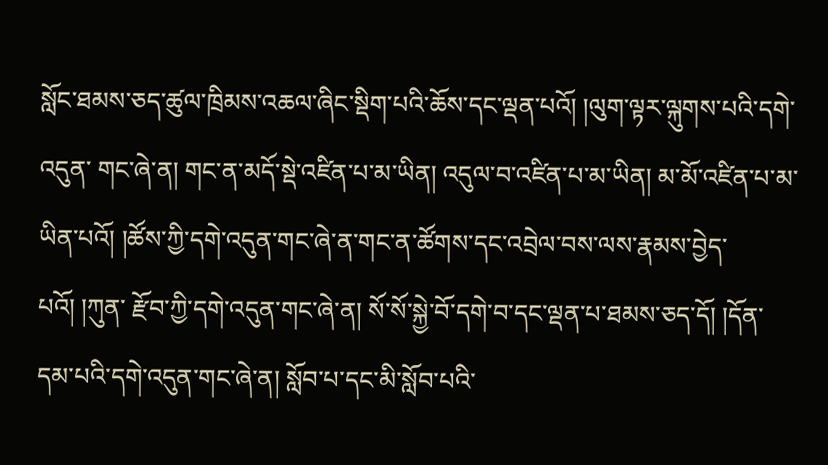སློང་ཐམས་ཅད་ཚུལ་ཁྲིམས་འཆལ་ཞིང་སྡིག་པའི་ཆོས་དང་ལྡན་པའོ། །ལུག་ལྟར་ལྐུགས་པའི་དགེ་འདུན་ གང་ཞེ་ན། གང་ན་མདོ་སྡེ་འཛིན་པ་མ་ཡིན། འདུལ་བ་འཛིན་པ་མ་ཡིན། མ་མོ་འཛིན་པ་མ་ཡིན་པའོ། །ཚོས་ཀྱི་དགེ་འདུན་གང་ཞེ་ན་གང་ན་ཚོགས་དང་འབྲེལ་བས་ལས་རྣམས་བྱེད་པའོ། །ཀུན་ རྫོབ་ཀྱི་དགེ་འདུན་གང་ཞེ་ན། སོ་སོ་སྐྱེ་བོ་དགེ་བ་དང་ལྡན་པ་ཐམས་ཅད་དོ། །དོན་དམ་པའི་དགེ་འདུན་གང་ཞེ་ན། སློབ་པ་དང་མི་སློབ་པའི་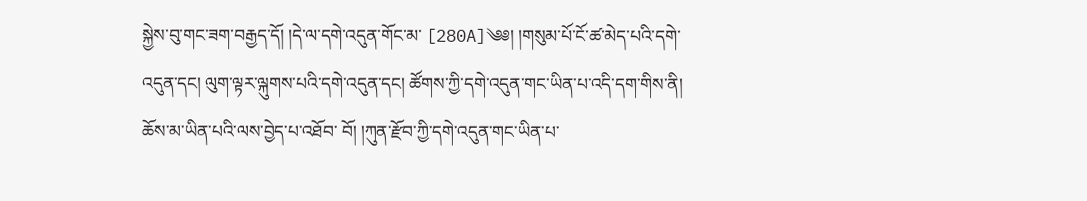སྐྱེས་བུ་གང་ཟག་བརྒྱད་དོ། །དེ་ལ་དགེ་འདུན་གོང་མ་ [280A]༄༅། །གསུམ་པོ་ངོ་ཚ་མེད་པའི་དགེ་འདུན་དང། ལུག་ལྟར་ལྐུགས་པའི་དགེ་འདུན་དང། ཚོགས་ཀྱི་དགེ་འདུན་གང་ཡིན་པ་འདི་དག་གིས་ནི། ཆོས་མ་ཡིན་པའི་ལས་བྱེད་པ་འཐོབ་ བོ། །ཀུན་རྫོབ་ཀྱི་དགེ་འདུན་གང་ཡིན་པ་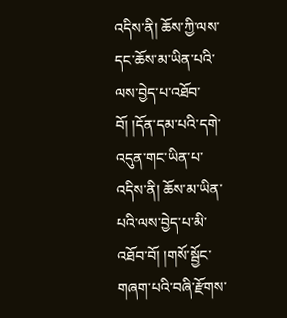འདིས་ནི། ཆོས་ཀྱི་ལས་དང་ཆོས་མ་ཡིན་པའི་ལས་བྱེད་པ་འཐོབ་བོ། །དོན་དམ་པའི་དགེ་འདུན་གང་ཡིན་པ་འདིས་ནི། ཆོས་མ་ཡིན་པའི་ལས་བྱེད་པ་མི་ འཐོབ་བོ། །གསོ་སྦྱོང་གཞག་པའི་བཞི་རྫོགས་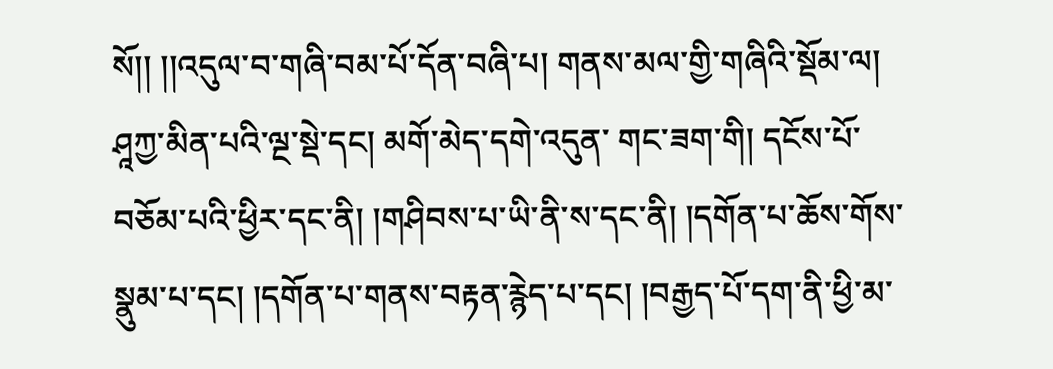སོ།། །།འདུལ་བ་གཞི་བམ་པོ་དོན་བཞི་པ། གནས་མལ་གྱི་གཞིའི་སྡོམ་ལ། ཤཱཀྱ་མིན་པའི་ལྔ་སྡེ་དང། མགོ་མེད་དགེ་འདུན་ གང་ཟག་གི། དངོས་པོ་བཅོམ་པའི་ཕྱིར་དང་ནི། །གཤིབས་པ་ཡི་ནི་ས་དང་ནི། །དགོན་པ་ཆོས་གོས་སྣུམ་པ་དང། །དགོན་པ་གནས་བརྟན་རྙེད་པ་དང། །བརྒྱད་པོ་དག་ནི་ཕྱི་མ་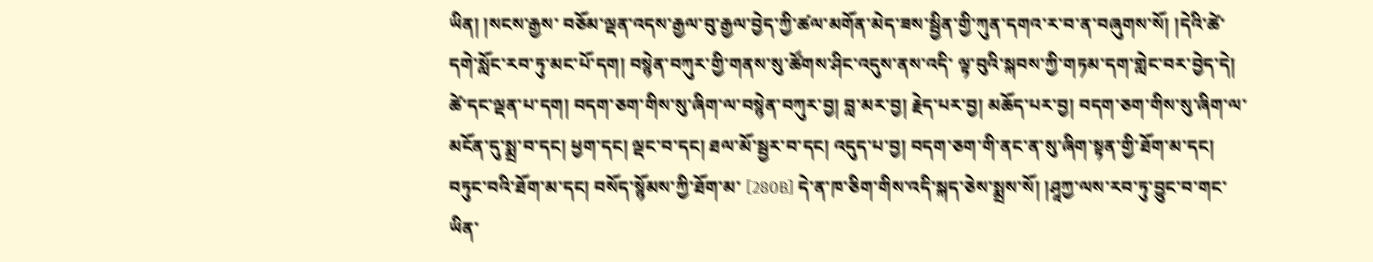ཡིན། །སངས་རྒྱས་ བཅོམ་ལྡན་འདས་རྒྱལ་བུ་རྒྱལ་བྱེད་ཀྱི་ཚལ་མགོན་མེད་ཟས་སྦྱིན་གྱི་ཀུན་དགའ་ར་བ་ན་བཞུགས་སོ། །དེའི་ཚེ་དགེ་སློང་རབ་ཏུ་མང་པོ་དག། བསྙེན་བཀུར་གྱི་གནས་སུ་ཚོགས་ཤིང་འདུས་ནས་འདི་ ལྟ་བུའི་སྐབས་ཀྱི་གཏམ་དག་གླེང་བར་བྱེད་དེ། ཚེ་དང་ལྡན་པ་དག། བདག་ཅག་གིས་སུ་ཞིག་ལ་བསྙེན་བཀུར་བྱ། བླ་མར་བྱ། རྗེད་པར་བྱ། མཆོད་པར་བྱ། བདག་ཅག་གིས་སུ་ཞིག་ལ་ མངོན་དུ་སྨྲ་བ་དང། ཕྱག་དང། ལྡང་བ་དང། ཐལ་མོ་སྦྱར་བ་དང། འདུད་པ་བྱ། བདག་ཅག་གི་ནང་ན་སུ་ཞིག་སྟན་གྱི་ཐོག་མ་དང། བཏུང་བའི་ཐོག་མ་དང། བསོད་སྙོམས་ཀྱི་ཐོག་མ་ [280B] དེ་ན་ཁ་ཅིག་གིས་འདི་སྐད་ཅེས་སྨྲས་སོ། །ཤཱཀྱ་ལས་རབ་ཏུ་བྱུང་བ་གང་ཡིན་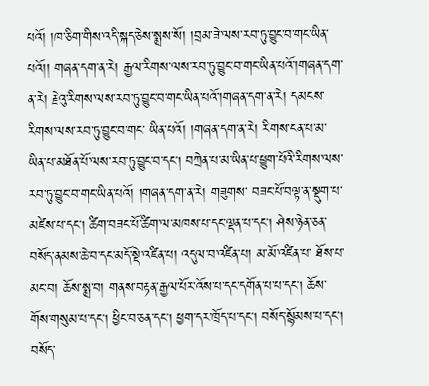པའོ། །ཁ་ཅིག་གིས་འདི་སྐད་ཅེས་སྨྲས་སོ། །བྲམ་ཟེ་ལས་རབ་ཏུ་བྱུང་བ་གང་ཡིན་པའོ།། གཞན་དག་ན་རེ། རྒྱལ་རིགས་ལས་རབ་ཏུ་བྱུང་བ་གང་ཡིན་པའོ་།གཞན་དག་ན་རེ། རྗེའུ་རིགས་ལས་རབ་ཏུ་བྱུང་བ་གང་ཡིན་པའོ་།གཞན་དག་ན་རེ། དམངས་རིགས་ལས་རབ་ཏུ་བྱུང་བ་གང་ ཡིན་པའོ། །གཞན་དག་ན་རེ། རིགས་ངན་པ་མ་ཡིན་པ་མཐོན་པོ་ལས་རབ་ཏུ་བྱུང་བ་དང། བཀྲེན་པ་མ་ཡིན་པ་ཕྱུག་པོའི་རིགས་ལས་རབ་ཏུ་བྱུང་བ་གང་ཡིན་པའོ། །གཞན་དག་ན་རེ། གཟུགས་ བཟང་པོ་བལྟ་ན་སྡུག་པ་མཛེས་པ་དང། ཚིག་བཟང་པོ་ཚིག་ལ་མཁས་པ་དང་ལྡན་པ་དང། ཤེས་ཉེན་ཅན་བསོད་ནམས་ཆེ་བ་དང་མདོ་སྡེ་འཛིན་པ། འདུལ་བ་འཛིན་པ། མ་མོ་འཛིན་པ་ ཐོས་པ་མང་བ། ཆོས་སྨྲ་བ། གནས་བརྟན་རྒྱལ་པོར་འོས་པ་དང་དགོན་པ་པ་དང། ཆོས་གོས་གསུམ་པ་དང། ཕྱིང་བ་ཅན་དང། ཕྱག་དར་ཁྲོད་པ་དང། བསོད་སྙོམས་པ་དང། བསོད་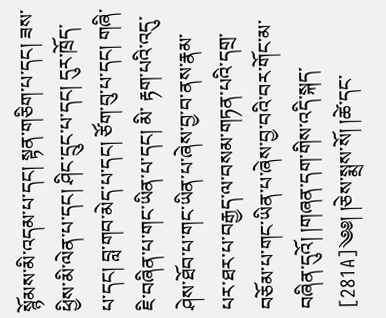སྙོམས་མི་འདམ་པ་དང། སྟན་གཅིག་པ་དང། ཟས་ཕྱིས་མི་ལེན་པ་དང། ཤིང་དྲུང་པ་དང། དུར་ཁྲོད་པ་དང། བླ་གབ་མེད་པ་དང། ཙོག་བུ་པ་དང། གཞི་ཇི་བཞིན་པ་གང་ཡིན་པ་དང། མི་ རྟག་པའི་འདུ་ཤེས་ཐོབ་པ་གང་ཡིན་པ་ཞེས་བྱ་བ་ནས་རྣམ་པར་ཐར་པ་བརྒྱད་ལ་བསམ་གཏན་པའི་དགྲ་བཅོམ་པ་གང་ཡིན་པ་ཞེས་བྱ་བའི་བར་གོང་མ་བཞིན་དུའོ། །གཞན་དག་གིས་འདི་སྐད་ [281A]༄༅། །ཅེས་སྨྲས་སོ། །ཚེ་དང་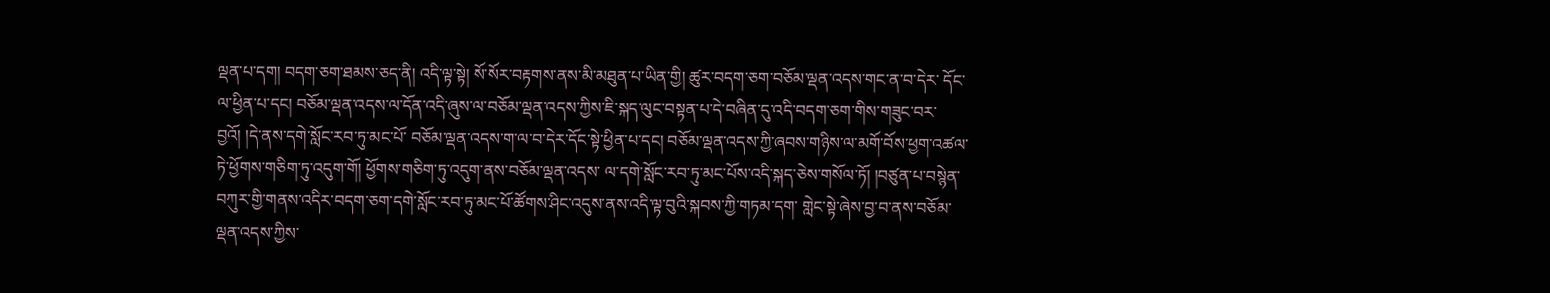ལྡན་པ་དག། བདག་ཅག་ཐམས་ཅད་ནི། འདི་ལྟ་སྟེ། སོ་སོར་བརྟགས་ནས་མི་མཐུན་པ་ཡིན་གྱི། ཚུར་བདག་ཅག་བཅོམ་ལྡན་འདས་གང་ན་བ་དེར་ དོང་ལ་ཕྱིན་པ་དང། བཅོམ་ལྡན་འདས་ལ་དོན་འདི་ཞུས་ལ་བཅོམ་ལྡན་འདས་ཀྱིས་ཇི་སྐད་ལུང་བསྟན་པ་དེ་བཞིན་དུ་འདི་བདག་ཅག་གིས་གཟུང་བར་བྱའོ། །དེ་ནས་དགེ་སློང་རབ་ཏུ་མང་པོ་ བཅོམ་ལྡན་འདས་ག་ལ་བ་དེར་དོང་སྟེ་ཕྱིན་པ་དང། བཅོམ་ལྡན་འདས་ཀྱི་ཞབས་གཉིས་ལ་མགོ་བོས་ཕྱག་འཚལ་ཏེ་ཕྱོགས་གཅིག་ཏུ་འདུག་གོ། ཕྱོགས་གཅིག་ཏུ་འདུག་ནས་བཅོམ་ལྡན་འདས་ ལ་དགེ་སློང་རབ་ཏུ་མང་པོས་འདི་སྐད་ཅེས་གསོལ་ཏོ། །བཙུན་པ་བསྙེན་བཀུར་གྱི་གནས་འདིར་བདག་ཅག་དགེ་སློང་རབ་ཏུ་མང་པོ་ཚོགས་ཤིང་འདུས་ནས་འདི་ལྟ་བུའི་སྐབས་ཀྱི་གཏམ་དག་ གླེང་སྟེ་ཞེས་བྱ་བ་ནས་བཅོམ་ལྡན་འདས་ཀྱིས་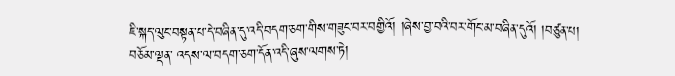ཇི་སྐད་ལུང་བསྟན་པ་དེ་བཞིན་དུ་འདི་བདག་ཅག་གིས་གཟུང་བར་བགྱིའོ། །ཞེས་བྱ་བའི་བར་གོང་མ་བཞིན་དུའོ། །བཙུན་པ། བཅོམ་ལྡན་ འདས་ལ་བདག་ཅག་དོན་འདི་ཞུས་ལགས་ཏེ།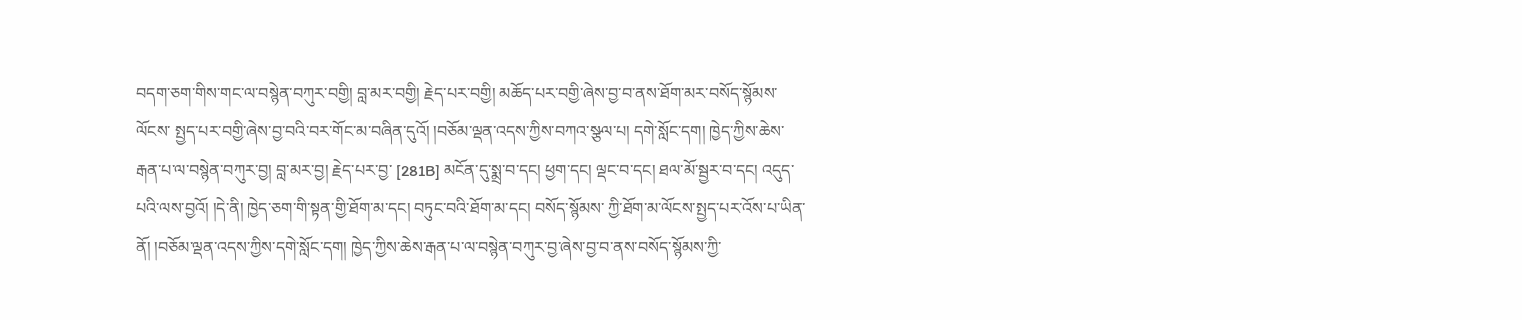བདག་ཅག་གིས་གང་ལ་བསྙེན་བཀུར་བགྱི། བླ་མར་བགྱི། རྗེད་པར་བགྱི། མཆོད་པར་བགྱི་ཞེས་བྱ་བ་ནས་ཐོག་མར་བསོད་སྙོམས་ལོངས་ སྤྱད་པར་བགྱི་ཞེས་བྱ་བའི་བར་གོང་མ་བཞིན་དུའོ། །བཅོམ་ལྡན་འདས་ཀྱིས་བཀའ་སྩལ་པ། དགེ་སློང་དག། ཁྱེད་ཀྱིས་ཆེས་རྒན་པ་ལ་བསྙེན་བཀུར་བྱ། བླ་མར་བྱ། རྗེད་པར་བྱ་ [281B] མངོན་དུ་སྨྲ་བ་དང། ཕྱག་དང། ལྡང་བ་དང། ཐལ་མོ་སྦྱར་བ་དང། འདུད་པའི་ལས་བྱའོ། །དེ་ནི། ཁྱེད་ཅག་གི་སྟན་གྱི་ཐོག་མ་དང། བཏུང་བའི་ཐོག་མ་དང། བསོད་སྙོམས་ ཀྱི་ཐོག་མ་ལོངས་སྤྱད་པར་འོས་པ་ཡིན་ནོ། །བཅོམ་ལྡན་འདས་ཀྱིས་དགེ་སློང་དག། ཁྱེད་ཀྱིས་ཆེས་རྒན་པ་ལ་བསྙེན་བཀུར་བྱ་ཞེས་བྱ་བ་ནས་བསོད་སྙོམས་ཀྱི་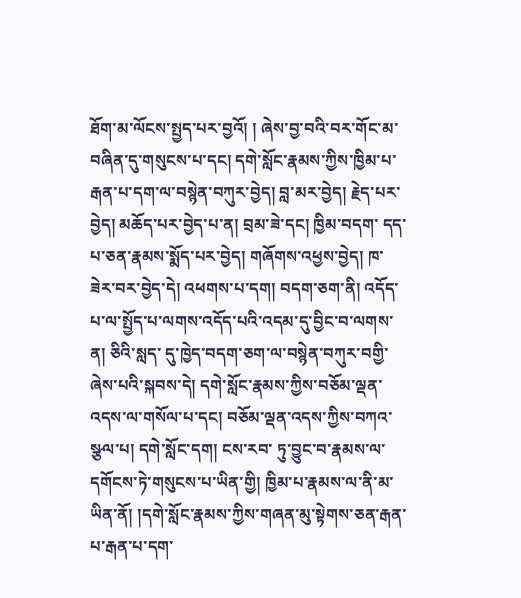ཐོག་མ་ལོངས་སྤྱད་པར་བྱའོ། ། ཞེས་བྱ་བའི་བར་གོང་མ་བཞིན་དུ་གསུངས་པ་དང། དགེ་སློང་རྣམས་ཀྱིས་ཁྱིམ་པ་རྒན་པ་དག་ལ་བསྙེན་བཀུར་བྱེད། བླ་མར་བྱེད། རྗེད་པར་བྱེད། མཆོད་པར་བྱེད་པ་ན། བྲམ་ཟེ་དང། ཁྱིམ་བདག་ དད་པ་ཅན་རྣམས་སྨོད་པར་བྱེད། གཞོགས་འཕྱས་བྱེད། ཁ་ཟེར་བར་བྱེད་དེ། འཕགས་པ་དག། བདག་ཅག་ནི། འདོད་པ་ལ་སྤྱོད་པ་ལགས་འདོད་པའི་འདམ་དུ་བྱིང་བ་ལགས་ན། ཅིའི་སླད་ དུ་ཁྱེད་བདག་ཅག་ལ་བསྙེན་བཀུར་བགྱི་ཞེས་པའི་སྐབས་དེ། དགེ་སློང་རྣམས་ཀྱིས་བཅོམ་ལྡན་འདས་ལ་གསོལ་པ་དང། བཅོམ་ལྡན་འདས་ཀྱིས་བཀའ་སྩལ་པ། དགེ་སློང་དག། ངས་རབ་ ཏུ་བྱུང་བ་རྣམས་ལ་དགོངས་ཏེ་གསུངས་པ་ཡིན་གྱི། ཁྱིམ་པ་རྣམས་ལ་ནི་མ་ཡིན་ནོ། །དགེ་སློང་རྣམས་ཀྱིས་གཞན་མུ་སྟེགས་ཅན་རྒན་པ་རྒན་པ་དག་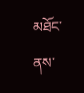མཐོང་ནས་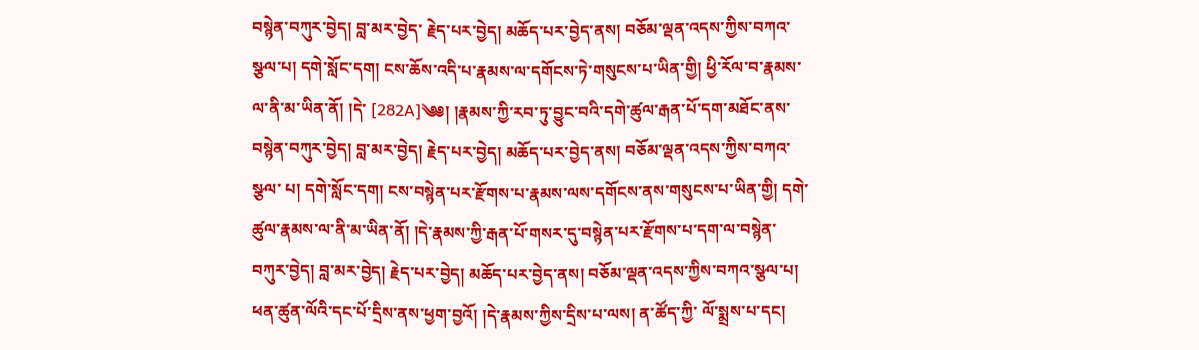བསྙེན་བཀུར་བྱེད། བླ་མར་བྱེད་ རྗེད་པར་བྱེད། མཆོད་པར་བྱེད་ནས། བཅོམ་ལྡན་འདས་ཀྱིས་བཀའ་སྩལ་པ། དགེ་སློང་དག། ངས་ཆོས་འདི་པ་རྣམས་ལ་དགོངས་ཏེ་གསུངས་པ་ཡིན་གྱི། ཕྱི་རོལ་བ་རྣམས་ལ་ནི་མ་ཡིན་ནོ། །དེ་ [282A]༄༅། །རྣམས་ཀྱི་རབ་ཏུ་བྱུང་བའི་དགེ་ཚུལ་རྒན་པོ་དག་མཐོང་ནས་བསྙེན་བཀུར་བྱེད། བླ་མར་བྱེད། རྗེད་པར་བྱེད། མཆོད་པར་བྱེད་ནས། བཅོམ་ལྡན་འདས་ཀྱིས་བཀའ་སྩལ་ པ། དགེ་སློང་དག། ངས་བསྙེན་པར་རྫོགས་པ་རྣམས་ལས་དགོངས་ནས་གསུངས་པ་ཡིན་གྱི། དགེ་ཚུལ་རྣམས་ལ་ནི་མ་ཡིན་ནོ། །དེ་རྣམས་ཀྱི་རྒན་པོ་གསར་དུ་བསྙེན་པར་རྫོགས་པ་དག་ལ་བསྙེན་ བཀུར་བྱེད། བླ་མར་བྱེད། རྗེད་པར་བྱེད། མཆོད་པར་བྱེད་ནས། བཅོམ་ལྡན་འདས་ཀྱིས་བཀའ་སྩལ་པ། ཕན་ཚུན་ལོའི་དང་པོ་དྲིས་ནས་ཕྱག་བྱའོ། །དེ་རྣམས་ཀྱིས་དྲིས་པ་ལས། ན་ཚོད་ཀྱི་ ལོ་སྨྲས་པ་དང།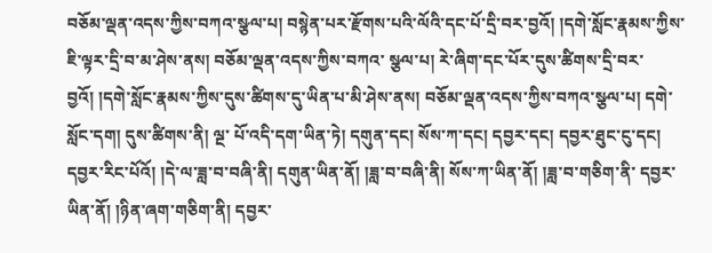བཅོམ་ལྡན་འདས་ཀྱིས་བཀའ་སྩལ་པ། བསྙེན་པར་རྫོགས་པའི་ལོའི་དང་པོ་དྲི་བར་བྱའོ། །དགེ་སློང་རྣམས་ཀྱིས་ཇི་ལྟར་དྲི་བ་མ་ཤེས་ནས། བཅོམ་ལྡན་འདས་ཀྱིས་བཀའ་ སྩལ་པ། རེ་ཞིག་དང་པོར་དུས་ཚིགས་དྲི་བར་བྱའོ། །དགེ་སློང་རྣམས་ཀྱིས་དུས་ཚིགས་དུ་ཡིན་པ་མི་ཤེས་ནས། བཅོམ་ལྡན་འདས་ཀྱིས་བཀའ་སྩལ་པ། དགེ་སློང་དག། དུས་ཚིགས་ནི། ལྔ་ པོ་འདི་དག་ཡིན་ཏེ། དགུན་དང། སོས་ཀ་དང། དབྱར་དང། དབྱར་ཐུང་ངུ་དང། དབྱར་རིང་པོའོ། །དེ་ལ་ཟླ་བ་བཞི་ནི། དགུན་ཡིན་ནོ། །ཟླ་བ་བཞི་ནི། སོས་ཀ་ཡིན་ནོ། །ཟླ་བ་གཅིག་ནི་ དབྱར་ཡིན་ནོ། །ཉིན་ཞག་གཅིག་ནི། དབྱར་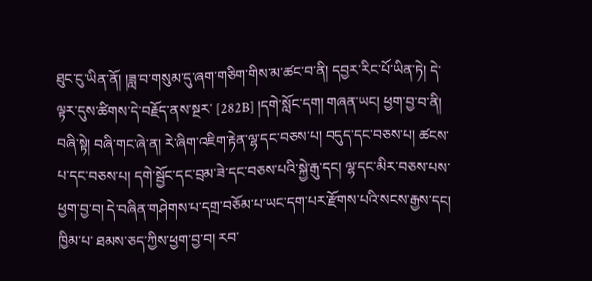ཐུང་ངུ་ཡིན་ནོ། །ཟླ་བ་གསུམ་དུ་ཞག་གཅིག་གིས་མ་ཚང་བ་ནི། དབྱར་རིང་པོ་ཡིན་ཏེ། དེ་ལྟར་དུས་ཚིགས་དེ་བརྗོད་ནས་སྔར་ [282B] །དགེ་སློང་དག། གཞན་ཡང། ཕྱག་བྱ་བ་ནི། བཞི་སྟེ། བཞི་གང་ཞེ་ན། རེ་ཞིག་འཇིག་རྟེན་ལྷ་དང་བཅས་པ། བདུད་དང་བཅས་པ། ཚངས་ པ་དང་བཅས་པ། དགེ་སྦྱོང་དང་བྲམ་ཟེ་དང་བཅས་པའི་སྐྱེ་རྒུ་དང། ལྷ་དང་མིར་བཅས་པས་ཕྱག་བྱ་བ། དེ་བཞིན་གཤེགས་པ་དགྲ་བཅོམ་པ་ཡང་དག་པར་རྫོགས་པའི་སངས་རྒྱས་དང། ཁྱིམ་པ་ ཐམས་ཅད་ཀྱིས་ཕྱག་བྱ་བ། རབ་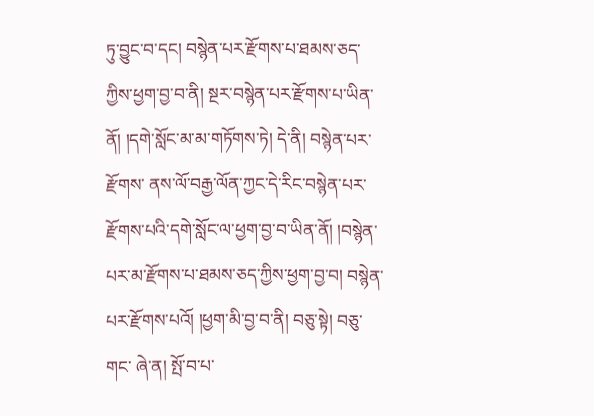ཏུ་བྱུང་བ་དང། བསྙེན་པར་རྫོགས་པ་ཐམས་ཅད་ཀྱིས་ཕྱག་བྱ་བ་ནི། སྔར་བསྙེན་པར་རྫོགས་པ་ཡིན་ནོ། །དགེ་སློང་མ་མ་གཏོགས་ཏེ། དེ་ནི། བསྙེན་པར་རྫོགས་ ནས་ལོ་བརྒྱ་ལོན་ཀྱང་དེ་རིང་བསྙེན་པར་རྫོགས་པའི་དགེ་སློང་ལ་ཕྱག་བྱ་བ་ཡིན་ནོ། །བསྙེན་པར་མ་རྫོགས་པ་ཐམས་ཅད་ཀྱིས་ཕྱག་བྱ་བ། བསྙེན་པར་རྫོགས་པའོ། །ཕྱག་མི་བྱ་བ་ནི། བཅུ་སྟེ། བཅུ་གང་ ཞེ་ན། སྤོ་བ་པ་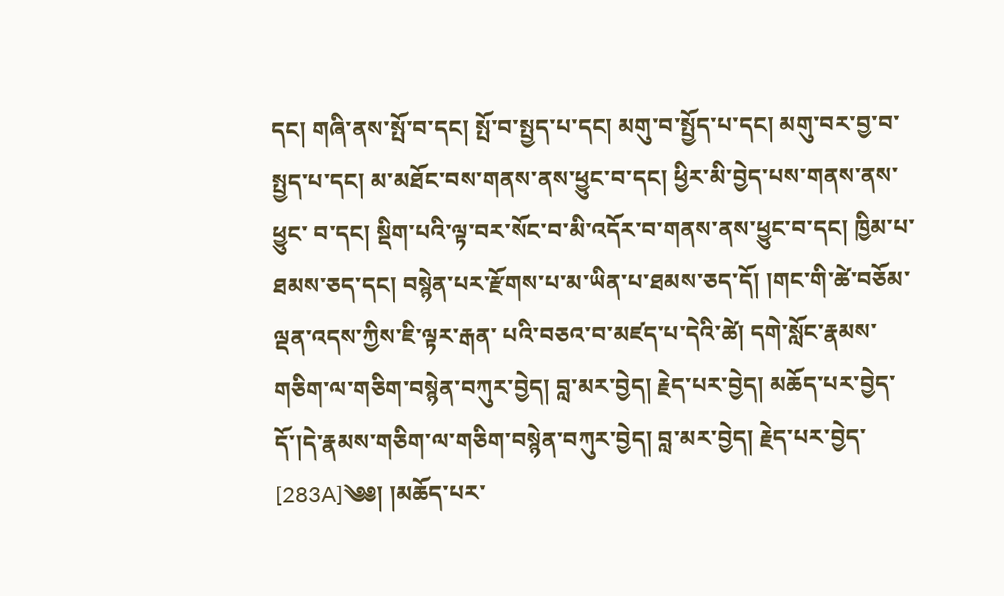དང། གཞི་ནས་སྤོ་བ་དང། སྤོ་བ་སྤྱད་པ་དང། མགུ་བ་སྤྱོད་པ་དང། མགུ་བར་བྱ་བ་སྤྱད་པ་དང། མ་མཐོང་བས་གནས་ནས་ཕྱུང་བ་དང། ཕྱིར་མི་བྱེད་པས་གནས་ནས་ཕྱུང་ བ་དང། སྡིག་པའི་ལྟ་བར་སོང་བ་མི་འདོར་བ་གནས་ནས་ཕྱུང་བ་དང། ཁྱིམ་པ་ཐམས་ཅད་དང། བསྙེན་པར་རྫོགས་པ་མ་ཡིན་པ་ཐམས་ཅད་དོ། །གང་གི་ཚེ་བཅོམ་ལྡན་འདས་ཀྱིས་ཇི་ལྟར་རྒན་ པའི་བཅའ་བ་མཛད་པ་དེའི་ཚེ། དགེ་སློང་རྣམས་གཅིག་ལ་གཅིག་བསྙེན་བཀུར་བྱེད། བླ་མར་བྱེད། རྗེད་པར་བྱེད། མཆོད་པར་བྱེད་དོ་།དེ་རྣམས་གཅིག་ལ་གཅིག་བསྙེན་བཀུར་བྱེད། བླ་མར་བྱེད། རྗེད་པར་བྱེད་ [283A]༄༅། །མཆོད་པར་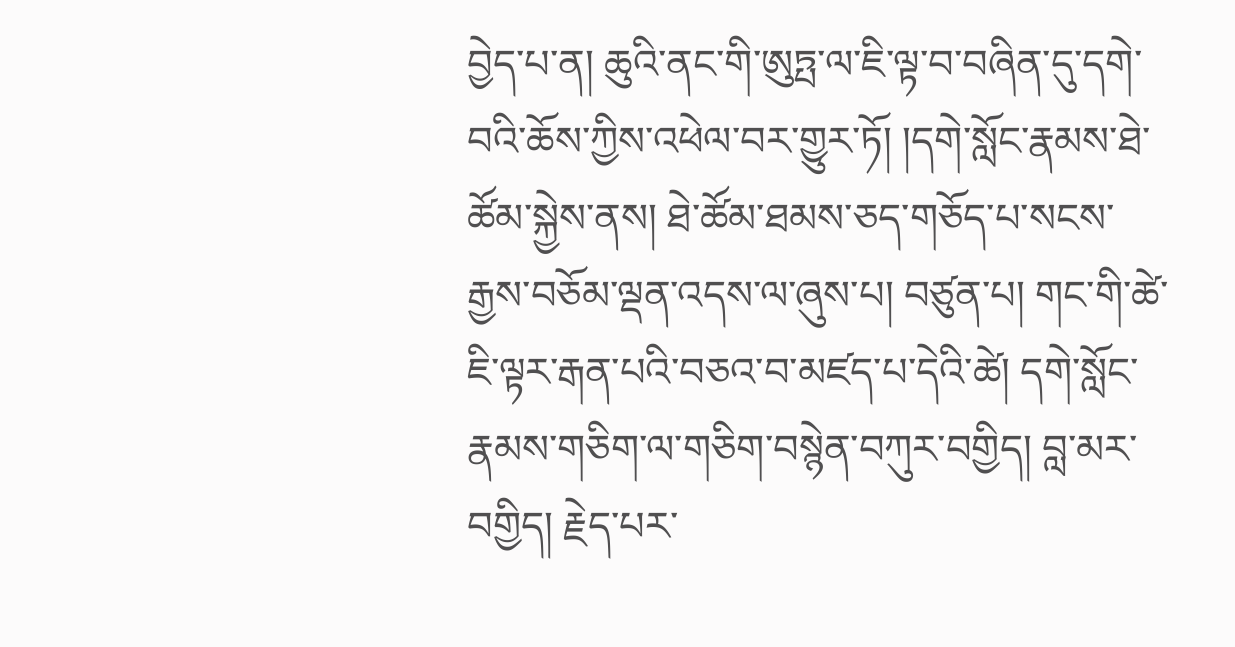བྱེད་པ་ན། ཆུའི་ནང་གི་ཨུཏྤ་ལ་ཇི་ལྟ་བ་བཞིན་དུ་དགེ་བའི་ཆོས་ཀྱིས་འཕེལ་བར་གྱུར་ཏོ། །དགེ་སློང་རྣམས་ཐེ་ཚོམ་སྐྱེས་ནས། ཐེ་ཚོམ་ཐམས་ཅད་གཅོད་པ་སངས་ རྒྱས་བཅོམ་ལྡན་འདས་ལ་ཞུས་པ། བཙུན་པ། གང་གི་ཚེ་ཇི་ལྟར་རྒན་པའི་བཅའ་བ་མཛད་པ་དེའི་ཚེ། དགེ་སློང་རྣམས་གཅིག་ལ་གཅིག་བསྙེན་བཀུར་བགྱིད། བླ་མར་བགྱིད། རྗེད་པར་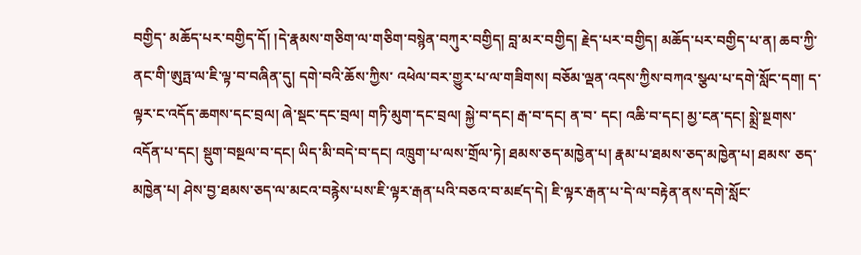བགྱིད་ མཆོད་པར་བགྱིད་དོ། །དེ་རྣམས་གཅིག་ལ་གཅིག་བསྙེན་བཀུར་བགྱིད། བླ་མར་བགྱིད། རྗེད་པར་བགྱིད། མཆོད་པར་བགྱིད་པ་ན། ཆབ་ཀྱི་ནང་གི་ཨུཏྤ་ལ་ཇི་ལྟ་བ་བཞིན་དུ། དགེ་བའི་ཆོས་ཀྱིས་ འཕེལ་བར་གྱུར་པ་ལ་གཟིགས། བཅོམ་ལྡན་འདས་ཀྱིས་བཀའ་སྩལ་པ་དགེ་སློང་དག། ད་ལྟར་ང་འདོད་ཆགས་དང་བྲལ། ཞེ་སྡང་དང་བྲལ། གཏི་མུག་དང་བྲལ། སྐྱེ་བ་དང། རྒ་བ་དང། ན་བ་ དང། འཆི་བ་དང། མྱ་ངན་དང། སྨྲེ་སྔགས་འདོན་པ་དང། སྡུག་བསྔལ་བ་དང། ཡིད་མི་བདེ་བ་དང། འཁྲུག་པ་ལས་གྲོལ་ཏེ། ཐམས་ཅད་མཁྱེན་པ། རྣམ་པ་ཐམས་ཅད་མཁྱེན་པ། ཐམས་ ཅད་མཁྱེན་པ། ཤེས་བྱ་ཐམས་ཅད་ལ་མངའ་བརྙེས་པས་ཇི་ལྟར་རྒན་པའི་བཅའ་བ་མཛད་དེ། ཇི་ལྟར་རྒན་པ་དེ་ལ་བརྟེན་ནས་དགེ་སློང་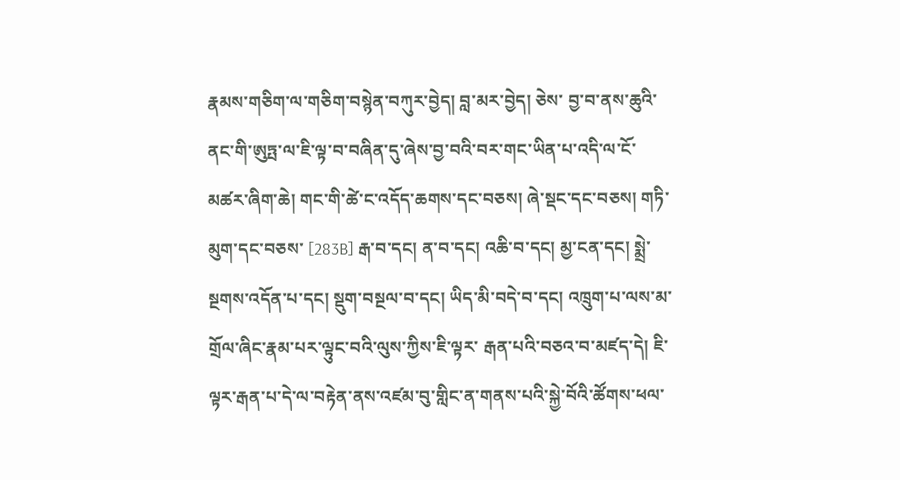རྣམས་གཅིག་ལ་གཅིག་བསྙེན་བཀུར་བྱེད། བླ་མར་བྱེད། ཅེས་ བྱ་བ་ནས་ཆུའི་ནང་གི་ཨུཏྤ་ལ་ཇི་ལྟ་བ་བཞིན་དུ་ཞེས་བྱ་བའི་བར་གང་ཡིན་པ་འདི་ལ་ངོ་མཚར་ཞིག་ཆེ། གང་གི་ཚེ་ང་འདོད་ཆགས་དང་བཅས། ཞེ་སྡང་དང་བཅས། གཏི་མུག་དང་བཅས་ [283B] རྒ་བ་དང། ན་བ་དང། འཆི་བ་དང། མྱ་ངན་དང། སྨྲེ་སྔགས་འདོན་པ་དང། སྡུག་བསྔལ་བ་དང། ཡིད་མི་བདེ་བ་དང། འཁྲུག་པ་ལས་མ་གྲོལ་ཞིང་རྣམ་པར་ལྟུང་བའི་ལུས་ཀྱིས་ཇི་ལྟར་ རྒན་པའི་བཅའ་བ་མཛད་དེ། ཇི་ལྟར་རྒན་པ་དེ་ལ་བརྟེན་ནས་འཛམ་བུ་གླིང་ན་གནས་པའི་སྐྱེ་བོའི་ཚོགས་ཕལ་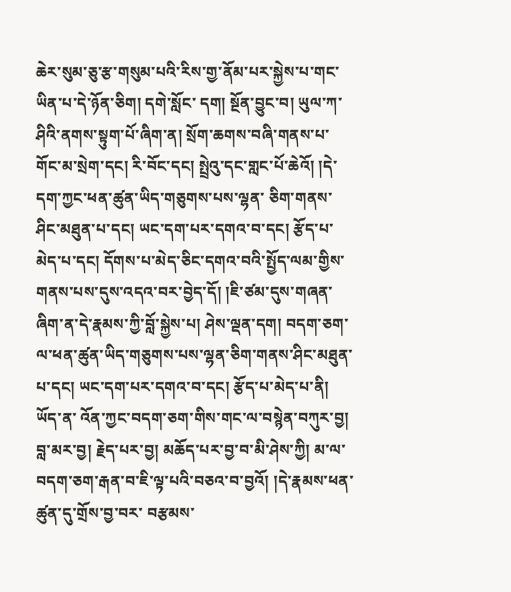ཆེར་སུམ་ཅུ་རྩ་གསུམ་པའི་རིས་གྱ་ནོམ་པར་སྐྱེས་པ་གང་ཡིན་པ་དེ་ཉོན་ཅིག། དགེ་སློང་ དག། སྔོན་བྱུང་བ། ཡུལ་ཀ་ཤིའི་ནགས་སྟུག་པོ་ཞིག་ན། སྲོག་ཆགས་བཞི་གནས་པ་གོང་མ་སྲེག་དང། རི་བོང་དང། སྤྲེའུ་དང་གླང་པོ་ཆེའོ། །དེ་དག་ཀྱང་ཕན་ཚུན་ཡིད་གཅུགས་པས་ལྷན་ ཅིག་གནས་ཤིང་མཐུན་པ་དང། ཡང་དག་པར་དགའ་བ་དང། རྩོད་པ་མེད་པ་དང། དོགས་པ་མེད་ཅིང་དགའ་བའི་སྤྱོད་ལམ་གྱིས་གནས་པས་དུས་འདའ་བར་བྱེད་དོ། །ཇི་ཙམ་དུས་གཞན་ ཞིག་ན་དེ་རྣམས་ཀྱི་བློ་སྐྱེས་པ། ཤེས་ལྡན་དག། བདག་ཅག་ལ་ཕན་ཚུན་ཡིད་གཅུགས་པས་ལྷན་ཅིག་གནས་ཤིང་མཐུན་པ་དང། ཡང་དག་པར་དགའ་བ་དང། རྩོད་པ་མེད་པ་ནི། ཡོད་ན་ འོན་ཀྱང་བདག་ཅག་གིས་གང་ལ་བསྙེན་བཀུར་བྱ། བླ་མར་བྱ། རྗེད་པར་བྱ། མཆོད་པར་བྱ་བ་མི་ཤེས་ཀྱི། མ་ལ་བདག་ཅག་རྒན་བ་ཇི་ལྟ་པའི་བཅའ་བ་བྱའོ། །དེ་རྣམས་ཕན་ཚུན་དུ་གྲོས་བྱ་བར་ བརྩམས་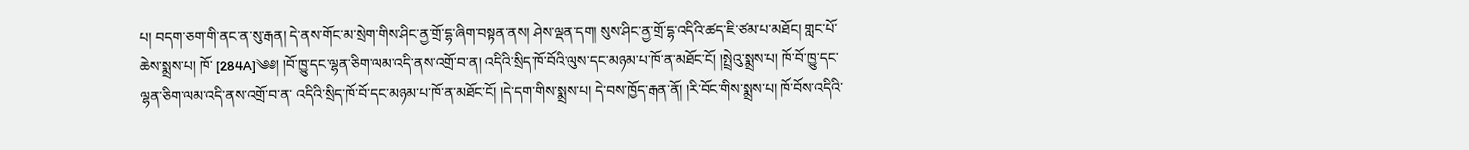པ། བདག་ཅག་གི་ནང་ན་སུ་རྒན། དེ་ནས་གོང་མ་སྲེག་གིས་ཤིང་ནྱ་གྲོ་དྷ་ཞིག་བསྟན་ནས། ཤེས་ལྡན་དག། སུས་ཤིང་ནྱ་གྲོ་དྷ་འདིའི་ཚད་ཇི་ཙམ་པ་མཐོང། གླང་པོ་ཆེས་སྨྲས་པ། ཁོ་ [284A]༄༅། །བོ་ཁྱུ་དང་ལྷན་ཅིག་ལམ་འདི་ནས་འགྲོ་བ་ན། འདིའི་སྲིད་ཁོ་བོའི་ལུས་དང་མཉམ་པ་ཁོ་ན་མཐོང་ངོ། །སྤྲེའུ་སྨྲས་པ། ཁོ་བོ་ཁྱུ་དང་ལྷན་ཅིག་ལམ་འདི་ནས་འགྲོ་བ་ན་ འདིའི་སྲིད་ཁོ་བོ་དང་མཉམ་པ་ཁོ་ན་མཐོང་ངོ། །དེ་དག་གིས་སྨྲས་པ། དེ་བས་ཁྱོད་རྒན་ནོ། །རི་བོང་གིས་སྨྲས་པ། ཁོ་བོས་འདིའི་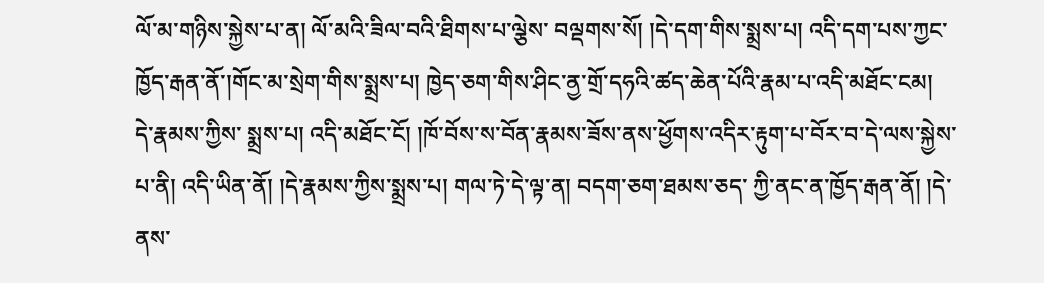ལོ་མ་གཉིས་སྐྱེས་པ་ན། ལོ་མའི་ཟིལ་བའི་ཐིགས་པ་ལྕེས་ བལྡགས་སོ། །དེ་དག་གིས་སྨྲས་པ། འདི་དག་པས་ཀྱང་ཁྱོད་རྒན་ནོ་།གོང་མ་སྲེག་གིས་སྨྲས་པ། ཁྱེད་ཅག་གིས་ཤིང་ནྱ་གྲོ་དཧའི་ཚད་ཆེན་པོའི་རྣམ་པ་འདི་མཐོང་ངམ། དེ་རྣམས་ཀྱིས་ སྨྲས་པ། འདི་མཐོང་ངོ། །ཁོ་བོས་ས་བོན་རྣམས་ཟོས་ནས་ཕྱོགས་འདིར་རྟུག་པ་བོར་བ་དེ་ལས་སྐྱེས་པ་ནི། འདི་ཡིན་ནོ། །དེ་རྣམས་ཀྱིས་སྨྲས་པ། གལ་ཏེ་དེ་ལྟ་ན། བདག་ཅག་ཐམས་ཅད་ ཀྱི་ནང་ན་ཁྱོད་རྒན་ནོ། །དེ་ནས་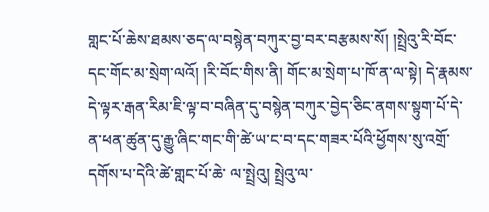གླང་པོ་ཆེས་ཐམས་ཅད་ལ་བསྙེན་བཀུར་བྱ་བར་བརྩམས་སོ། །སྤྲེའུ་རི་བོང་དང་གོང་མ་སྲེག་ལའོ། །རི་བོང་གིས་ནི། གོང་མ་སྲེག་པ་ཁོ་ན་ལ་སྟེ། དེ་རྣམས་ དེ་ལྟར་རྒན་རིམ་ཇི་ལྟ་བ་བཞིན་དུ་བསྙེན་བཀུར་བྱེད་ཅིང་ནགས་སྟུག་པོ་དེ་ན་ཕན་ཚུན་དུ་རྒྱུ་ཞིང་གང་གི་ཚེ་ཡ་ང་བ་དང་གཟར་པོའི་ཕྱོགས་སུ་འགྲོ་དགོས་པ་དེའི་ཚེ་གླང་པོ་ཆེ་ ལ་སྤྲེའུ། སྤྲེའུ་ལ་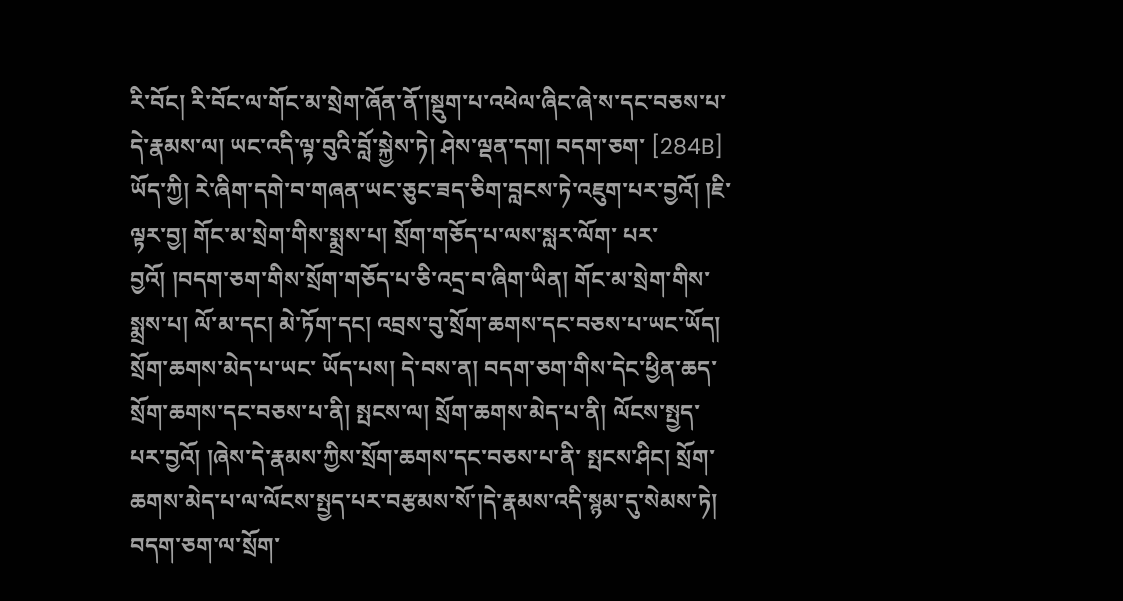རི་བོང། རི་བོང་ལ་གོང་མ་སྲེག་ཞོན་ནོ་།སྡུག་པ་འཕེལ་ཞིང་ཞེ་ས་དང་བཅས་པ་དེ་རྣམས་ལ། ཡང་འདི་ལྟ་བུའི་བློ་སྐྱེས་ཏེ། ཤེས་ལྡན་དག། བདག་ཅག་ [284B] ཡོད་ཀྱི། རེ་ཞིག་དགེ་བ་གཞན་ཡང་ཅུང་ཟད་ཅིག་བླངས་ཏེ་འཇུག་པར་བྱའོ། །ཇི་ལྟར་བྱ། གོང་མ་སྲེག་གིས་སྨྲས་པ། སྲོག་གཅོད་པ་ལས་སླར་ལོག་ པར་བྱའོ། །བདག་ཅག་གིས་སྲོག་གཅོད་པ་ཅི་འདྲ་བ་ཞིག་ཡིན། གོང་མ་སྲེག་གིས་སྨྲས་པ། ལོ་མ་དང། མེ་ཏོག་དང། འབྲས་བུ་སྲོག་ཆགས་དང་བཅས་པ་ཡང་ཡོད། སྲོག་ཆགས་མེད་པ་ཡང་ ཡོད་པས། དེ་བས་ན། བདག་ཅག་གིས་དེང་ཕྱིན་ཆད་སྲོག་ཆགས་དང་བཅས་པ་ནི། སྤངས་ལ། སྲོག་ཆགས་མེད་པ་ནི། ལོངས་སྤྱད་པར་བྱའོ། །ཞེས་དེ་རྣམས་ཀྱིས་སྲོག་ཆགས་དང་བཅས་པ་ནི་ སྤངས་ཤིང། སྲོག་ཆགས་མེད་པ་ལ་ལོངས་སྤྱད་པར་བརྩམས་སོ་།དེ་རྣམས་འདི་སྙམ་དུ་སེམས་ཏེ། བདག་ཅག་ལ་སྲོག་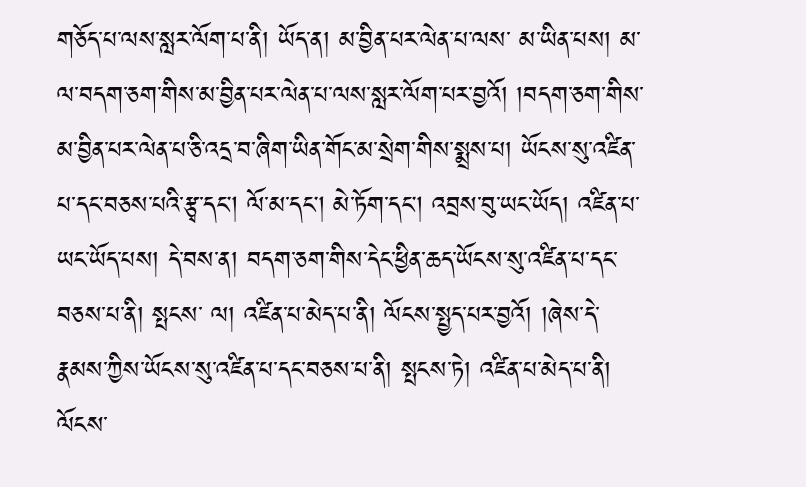གཅོད་པ་ལས་སླར་ལོག་པ་ནི། ཡོད་ན། མ་བྱིན་པར་ལེན་པ་ལས་ མ་ཡིན་པས། མ་ལ་བདག་ཅག་གིས་མ་བྱིན་པར་ལེན་པ་ལས་སླར་ལོག་པར་བྱའོ། །བདག་ཅག་གིས་མ་བྱིན་པར་ལེན་པ་ཅི་འདྲ་བ་ཞིག་ཡིན་གོང་མ་སྲེག་གིས་སྨྲས་པ། ཡོངས་སུ་འཛིན་ པ་དང་བཅས་པའི་རྩྭ་དང། ལོ་མ་དང། མེ་ཏོག་དང། འབྲས་བུ་ཡང་ཡོད། འཛིན་པ་ཡང་ཡོད་པས། དེ་བས་ན། བདག་ཅག་གིས་དེང་ཕྱིན་ཆད་ཡོངས་སུ་འཛིན་པ་དང་བཅས་པ་ནི། སྤངས་ ལ། འཛིན་པ་མེད་པ་ནི། ལོངས་སྤྱད་པར་བྱའོ། །ཞེས་དེ་རྣམས་ཀྱིས་ཡོངས་སུ་འཛིན་པ་དང་བཅས་པ་ནི། སྤངས་ཏེ། འཛིན་པ་མེད་པ་ནི། ལོངས་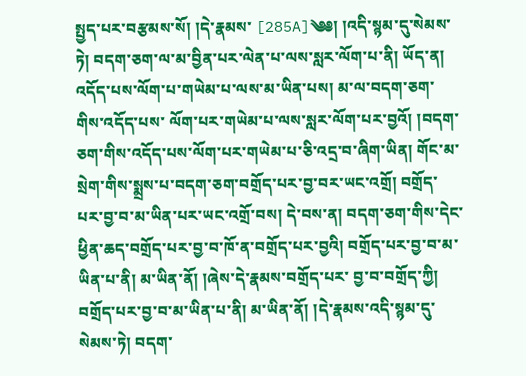སྤྱད་པར་བརྩམས་སོ། །དེ་རྣམས་ [285A]༄༅། །འདི་སྙམ་དུ་སེམས་ཏེ། བདག་ཅག་ལ་མ་བྱིན་པར་ལེན་པ་ལས་སླར་ལོག་པ་ནི། ཡོད་ན། འདོད་པས་ལོག་པ་གཡེམ་པ་ལས་མ་ཡིན་པས། མ་ལ་བདག་ཅག་གིས་འདོད་པས་ ལོག་པར་གཡེམ་པ་ལས་སླར་ལོག་པར་བྱའོ། །བདག་ཅག་གིས་འདོད་པས་ལོག་པར་གཡེམ་པ་ཅི་འདྲ་བ་ཞིག་ཡིན། གོང་མ་སྲེག་གིས་སྨྲས་པ་བདག་ཅག་བགྲོད་པར་བྱ་བར་ཡང་འགྲོ། བགྲོད་ པར་བྱ་བ་མ་ཡིན་པར་ཡང་འགྲོ་བས། དེ་བས་ན། བདག་ཅག་གིས་དེང་ཕྱིན་ཆད་བགྲོད་པར་བྱ་བ་ཁོ་ན་བགྲོད་པར་བྱའི། བགྲོད་པར་བྱ་བ་མ་ཡིན་པ་ནི། མ་ཡིན་ནོ། །ཞེས་དེ་རྣམས་བགྲོད་པར་ བྱ་བ་བགྲོད་ཀྱི། བགྲོད་པར་བྱ་བ་མ་ཡིན་པ་ནི། མ་ཡིན་ནོ། །དེ་རྣམས་འདི་སྙམ་དུ་སེམས་ཏེ། བདག་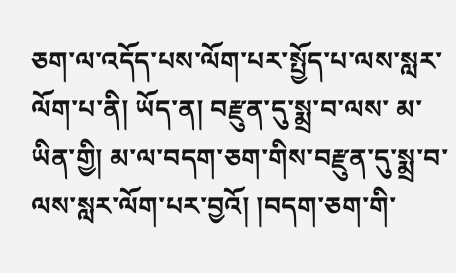ཅག་ལ་འདོད་པས་ལོག་པར་སྤྱོད་པ་ལས་སླར་ལོག་པ་ནི། ཡོད་ན། བརྫུན་དུ་སྨྲ་བ་ལས་ མ་ཡིན་གྱི། མ་ལ་བདག་ཅག་གིས་བརྫུན་དུ་སྨྲ་བ་ལས་སླར་ལོག་པར་བྱའོ། །བདག་ཅག་གི་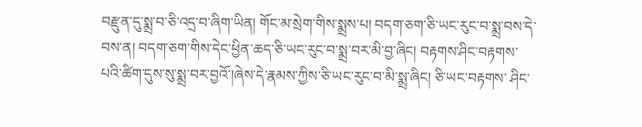བརྫུན་དུ་སྨྲ་བ་ཅི་འདྲ་བ་ཞིག་ཡིན། གོང་མ་སྲེག་གིས་སྨྲས་པ། བདག་ཅག་ཅི་ཡང་རུང་བ་སྨྲ་བས་དེ་ བས་ན། བདག་ཅག་གིས་དེང་ཕྱིན་ཆད་ཅི་ཡང་རུང་བ་སྨྲ་བར་མི་བྱ་ཞིང། བརྟགས་ཤིང་བརྟགས་པའི་ཚིག་དུས་སུ་སྨྲ་བར་བྱའོ་།ཞེས་དེ་རྣམས་ཀྱིས་ཅི་ཡང་རུང་བ་མི་སྨྲ་ཞིང། ཅི་ཡང་བརྟགས་ ཤིང་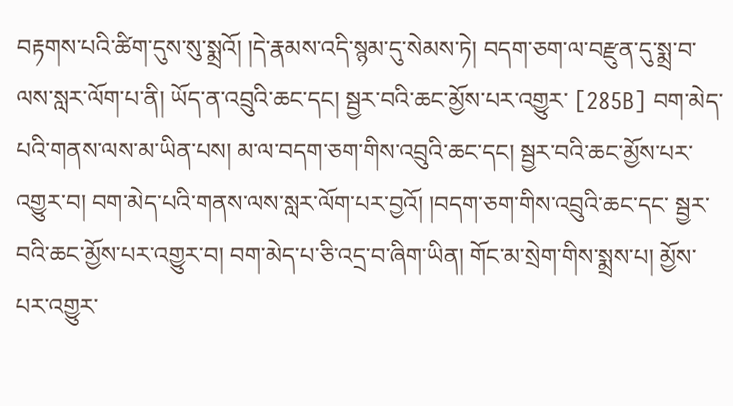བརྟགས་པའི་ཚིག་དུས་སུ་སྨྲའོ། །དེ་རྣམས་འདི་སྙམ་དུ་སེམས་ཏེ། བདག་ཅག་ལ་བརྫུན་དུ་སྨྲ་བ་ལས་སླར་ལོག་པ་ནི། ཡོད་ན་འབྲུའི་ཆང་དང། སྦྱར་བའི་ཆང་མྱོས་པར་འགྱུར་ [285B] བག་མེད་པའི་གནས་ལས་མ་ཡིན་པས། མ་ལ་བདག་ཅག་གིས་འབྲུའི་ཆང་དང། སྦྱར་བའི་ཆང་མྱོས་པར་འགྱུར་བ། བག་མེད་པའི་གནས་ལས་སླར་ལོག་པར་བྱའོ། །བདག་ཅག་གིས་འབྲུའི་ཆང་དང་ སྦྱར་བའི་ཆང་མྱོས་པར་འགྱུར་བ། བག་མེད་པ་ཅི་འདྲ་བ་ཞིག་ཡིན། གོང་མ་སྲེག་གིས་སྨྲས་པ། མྱོས་པར་འགྱུར་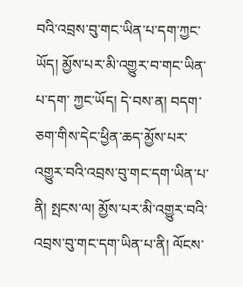བའི་འབྲས་བུ་གང་ཡིན་པ་དག་ཀྱང་ཡོད། མྱོས་པར་མི་འགྱུར་བ་གང་ཡིན་པ་དག་ ཀྱང་ཡོད། དེ་བས་ན། བདག་ཅག་གིས་དེང་ཕྱིན་ཆད་མྱོས་པར་འགྱུར་བའི་འབྲས་བུ་གང་དག་ཡིན་པ་ནི། སྤངས་ལ། མྱོས་པར་མི་འགྱུར་བའི་འབྲས་བུ་གང་དག་ཡིན་པ་ནི། ལོངས་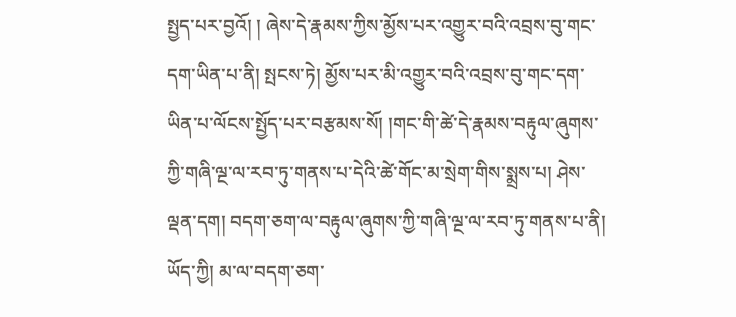སྤྱད་པར་བྱའོ། ། ཞེས་དེ་རྣམས་ཀྱིས་མྱོས་པར་འགྱུར་བའི་འབྲས་བུ་གང་དག་ཡིན་པ་ནི། སྤངས་ཏེ། མྱོས་པར་མི་འགྱུར་བའི་འབྲས་བུ་གང་དག་ཡིན་པ་ལོངས་སྤྱོད་པར་བརྩམས་སོ། །གང་གི་ཚེ་དེ་རྣམས་བརྟུལ་ཞུགས་ ཀྱི་གཞི་ལྔ་ལ་རབ་ཏུ་གནས་པ་དེའི་ཚེ་གོང་མ་སྲེག་གིས་སྨྲས་པ། ཤེས་ལྡན་དག། བདག་ཅག་ལ་བརྟུལ་ཞུགས་ཀྱི་གཞི་ལྔ་ལ་རབ་ཏུ་གནས་པ་ནི། ཡོད་ཀྱི། མ་ལ་བདག་ཅག་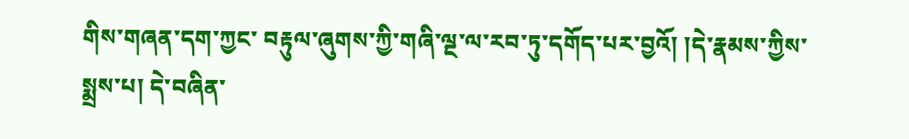གིས་གཞན་དག་ཀྱང་ བརྟུལ་ཞུགས་ཀྱི་གཞི་ལྔ་ལ་རབ་ཏུ་དགོད་པར་བྱའོ། །དེ་རྣམས་ཀྱིས་སྨྲས་པ། དེ་བཞིན་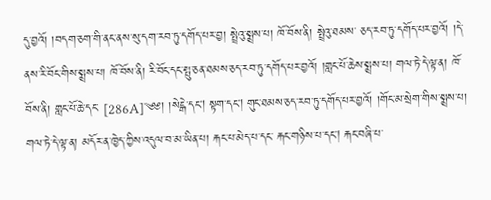དུ་བྱའོ། །བདག་ཅག་གི་ནང་ནས་སུ་དག་རབ་ཏུ་དགོད་པར་བྱ། སྤྲེའུ་སྨྲས་པ། ཁོ་བོས་ནི། སྤྲེའུ་ཐམས་ ཅད་རབ་ཏུ་དགོད་པར་བྱའོ། །དེ་ནས་རི་བོང་གིས་སྨྲས་པ། ཁོ་བོས་ནི། རི་བོང་དང་སྤུ་ཅན་ཐམས་ཅད་རབ་ཏུ་དགོད་པར་བྱའོ། །གླང་པོ་ཆེས་སྨྲས་པ། གལ་ཏེ་དེ་ལྟ་ན། ཁོ་བོས་ནི། གླང་པོ་ཆེ་དང་ [286A]༄༅། །སེངྒེ་དང། སྟག་དང། གུང་ཐམས་ཅད་རབ་ཏུ་དགོད་པར་བྱའོ། །གོང་མ་སྲེག་གིས་སྨྲས་པ། གལ་ཏེ་དེ་ལྟ་ན། མདོར་ན་ཁྱེད་ཀྱིས་འདུལ་བ་མ་ཡིན་པ། རྐང་པ་མེད་པ་དང་ རྐང་གཉིས་པ་དང། རྐང་བཞི་པ་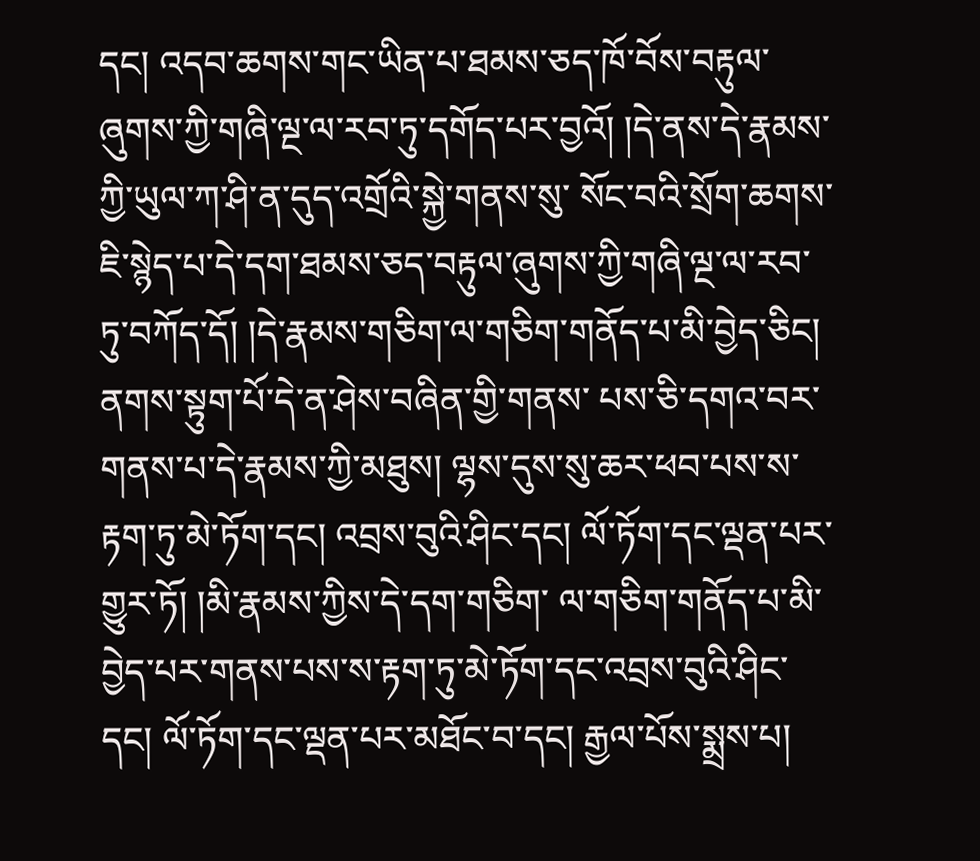དང། འདབ་ཆགས་གང་ཡིན་པ་ཐམས་ཅད་ཁོ་བོས་བརྟུལ་ཞུགས་ཀྱི་གཞི་ལྔ་ལ་རབ་ཏུ་དགོད་པར་བྱའོ། །དེ་ནས་དེ་རྣམས་ཀྱི་ཡུལ་ཀ་ཤི་ན་དུད་འགྲོའི་སྐྱེ་གནས་སུ་ སོང་བའི་སྲོག་ཆགས་ཇི་སྙེད་པ་དེ་དག་ཐམས་ཅད་བརྟུལ་ཞུགས་ཀྱི་གཞི་ལྔ་ལ་རབ་ཏུ་བཀོད་དོ། །དེ་རྣམས་གཅིག་ལ་གཅིག་གནོད་པ་མི་བྱེད་ཅིང། ནགས་སྟུག་པོ་དེ་ན་ཤེས་བཞིན་གྱི་གནས་ པས་ཅི་དགའ་བར་གནས་པ་དེ་རྣམས་ཀྱི་མཐུས། ལྷས་དུས་སུ་ཆར་ཕབ་པས་ས་རྟག་ཏུ་མེ་ཏོག་དང། འབྲས་བུའི་ཤིང་དང། ལོ་ཏོག་དང་ལྡན་པར་གྱུར་ཏོ། །མི་རྣམས་ཀྱིས་དེ་དག་གཅིག་ ལ་གཅིག་གནོད་པ་མི་བྱེད་པར་གནས་པས་ས་རྟག་ཏུ་མེ་ཏོག་དང་འབྲས་བུའི་ཤིང་དང། ལོ་ཏོག་དང་ལྡན་པར་མཐོང་བ་དང། རྒྱལ་པོས་སྨྲས་པ།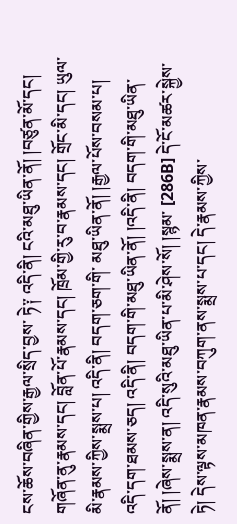ངས་ཆོས་བཞིན་གྱིས་རྒྱལ་སྲིད་བྱས་ ཏེ༑ འདི་ནི། ངའི་མཐུ་ཡིན་ནོ། །བཙུན་མོ་དང། གཞོན་ནུ་རྣམས་དང། བློན་པོ་རྣམས་དང། ཁྲོམ་གྱི་རུ་བ་རྣམས་དང། གྲོང་མི་དང། ཡུལ་མི་རྣམས་ཀྱིས་སྨྲས་པ། འདི་ནི། བདག་ཅག་གི་ མཐུ་ཡིན་ནོ། །རྒྱལ་པོས་བསམ་པ། འདི་དག་ཐམས་ཅད། འདི་ནི། བདག་གི་མཐུ་ཡིན་ནོ། །འདི་ནི། བདག་གི་མཐུ་ཡིན་ནོ། །ཞེས་སྨྲས་ན། འདི་སུའི་མཐུ་ཡིན་པ་མི་ཤེས་སོ། །སྙམ་ [286B] དེ་ངོ་མཚར་སྐྱེས་ཏེ། དེས་ལྟས་མཁན་རྣམས་བཀུག་ནས་སྨྲས་པ་དང། དེ་རྣམས་ཀྱིས་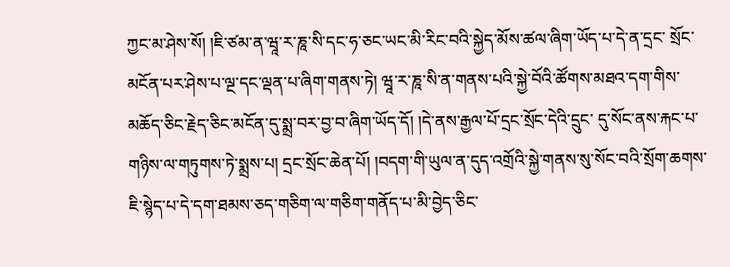ཀྱང་མ་ཤེས་སོ། །ཇི་ཙམ་ན་ཝཱ་ར་ཎཱ་སི་དང་ཧ་ཅང་ཡང་མི་རིང་བའི་སྐྱེད་མོས་ཚལ་ཞིག་ཡོད་པ་དེ་ན་དྲང་ སྲོང་མངོན་པར་ཤེས་པ་ལྔ་དང་ལྡན་པ་ཞིག་གནས་ཏེ། ཝཱ་ར་ཎཱ་སི་ན་གནས་པའི་སྐྱེ་བོའི་ཚོགས་མཐའ་དག་གིས་མཆོད་ཅིང་རྗེད་ཅིང་མངོན་དུ་སྨྲ་བར་བྱ་བ་ཞིག་ཡོད་དོ། །དེ་ནས་རྒྱལ་པོ་དྲང་སྲོང་དེའི་དྲུང་ དུ་སོང་ནས་རྐང་པ་གཉིས་ལ་གཏུགས་ཏེ་སྨྲས་པ། དྲང་སྲོང་ཆེན་པོ། །བདག་གི་ཡུལ་ན་དུད་འགྲོའི་སྐྱེ་གནས་སུ་སོང་བའི་སྲོག་ཆགས་ཇི་སྙེད་པ་དེ་དག་ཐམས་ཅད་གཅིག་ལ་གཅིག་གནོད་པ་མི་བྱེད་ཅིང་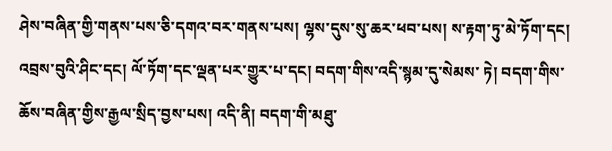ཤེས་བཞིན་གྱི་གནས་པས་ཅི་དགའ་བར་གནས་པས། ལྷས་དུས་སུ་ཆར་ཕབ་པས། ས་རྟག་ཏུ་མེ་ཏོག་དང། འབྲས་བུའི་ཤིང་དང། ལོ་ཏོག་དང་ལྡན་པར་གྱུར་པ་དང། བདག་གིས་འདི་སྙམ་དུ་སེམས་ ཏེ། བདག་གིས་ཆོས་བཞིན་གྱིས་རྒྱལ་སྲིད་བྱས་པས། འདི་ནི། བདག་གི་མཐུ་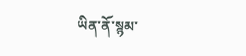ཡིན་ནོ་སྙམ་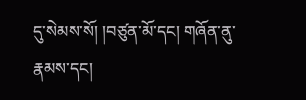དུ་སེམས་སོ། །བཙུན་མོ་དང། གཞོན་ནུ་རྣམས་དང།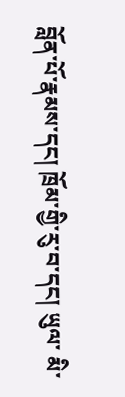བློན་པོ་རྣམས་དང། ཁྲོམ་གྱི་རུ་བ་དང། ཡུལ་ མི་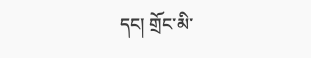དང། གྲོང་མི་